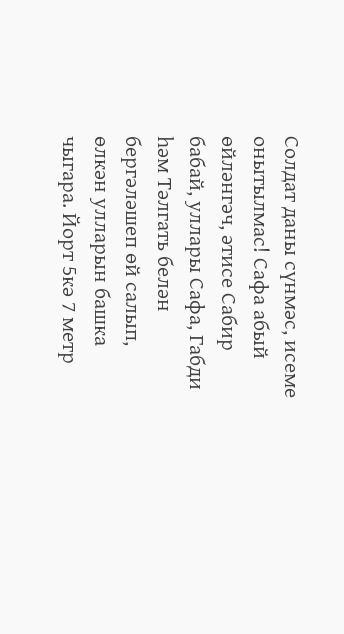Солдат даны сүнмәс, исеме онытылмас! Сафа абый өйләнгәч, әтисе Сабир бабай, уллары Сафа, Габди һәм Тәлгать белән бергәләшеп өй салып, өлкән улларын башка чыгара. Йорт 5кә 7 метр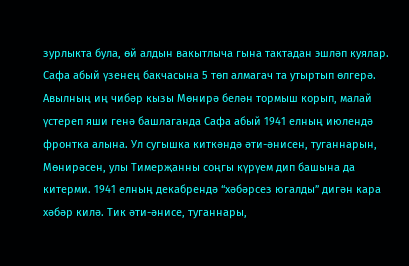зурлыкта була, өй алдын вакытлыча гына тактадан эшләп куялар. Сафа абый үзенең бакчасына 5 төп алмагач та утыртып өлгерә. Авылның иң чибәр кызы Мөнирә белән тормыш корып, малай үстереп яши генә башлаганда Сафа абый 1941 елның июлендә фронтка алына. Ул сугышка киткәндә әти-әнисен, туганнарын, Мөнирәсен, улы Тимерҗанны соңгы күрүем дип башына да китерми. 1941 елның декабрендә “хәбәрсез югалды” дигән кара хәбәр килә. Тик әти-әнисе, туганнары,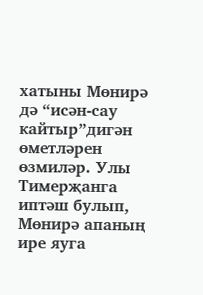хатыны Мөнирә дә “исән-сау кайтыр”дигән өметләрен өзмиләр. Улы Тимерҗанга иптәш булып, Мөнирә апаның ире яуга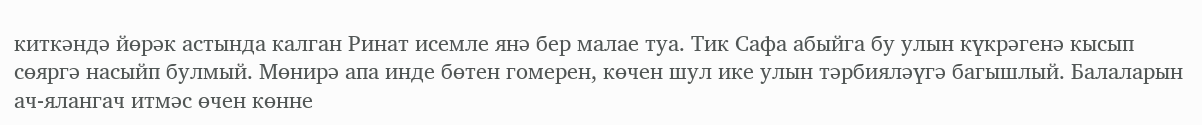киткәндә йөрәк астында калган Ринат исемле янә бер малае туа. Тик Сафа абыйга бу улын күкрәгенә кысып сөяргә насыйп булмый. Мөнирә апа инде бөтен гомерен, көчен шул ике улын тәрбияләүгә багышлый. Балаларын ач-ялангач итмәс өчен көнне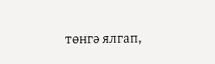төнгә ялгап,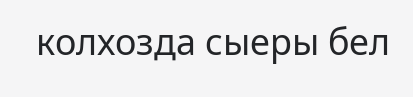колхозда сыеры бел